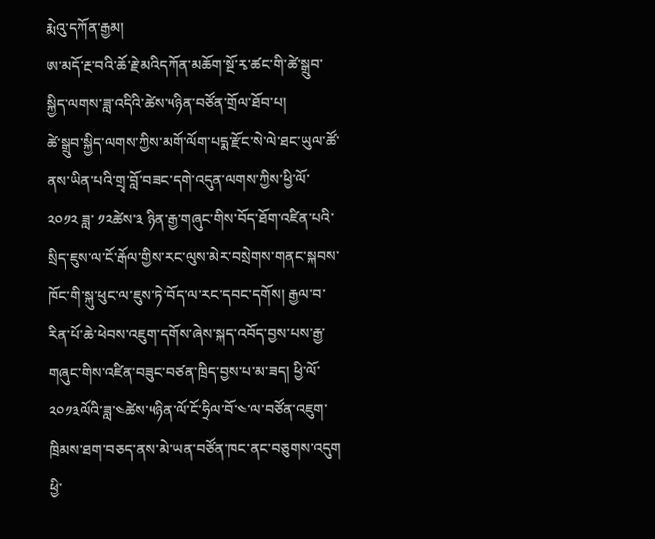རྨེའུ་དཀོན་རྒྱམ།
ཨ་མདོ་རྔ་བའི་ཆོ་རྗེ་མའིདཀོན་མཆོག་སྔོ་རྭ་ཚང་གི་ཚེ་སྒྲུབ་སྐྱིད་ལགས་ཟླ་འདིའི་ཚེས་༥ཉིན་བཙོན་གྲོལ་ཐོབ་པ།
ཚེ་སྒྲུབ་སྐྱིད་ལགས་ཀྱིས་མགོ་ལོག་པདྨ་རྫོང་སེ་ལེ་ཐང་ཡུལ་ཚོ་ནས་ཡིན་པའི་གྲྭ་བློ་བཟང་དགེ་འདུན་ལགས་ཀྱིས་ཕྱི་ལོ་ ༢༠༡༢ ཟླ་ ༡༢ཚེས་༣ ཉིན་རྒྱ་གཞུང་གིས་བོད་ཐོག་འཛིན་པའི་སྲིད་ཇུས་ལ་ངོ་རྒོལ་གྱིས་རང་ལུས་མེར་བསྲེགས་གནང་སྐབས་ཁོང་གི་སྐུ་ཕུང་ལ་ཇུས་ཏེ་བོད་ལ་རང་དབང་དགོས། རྒྱལ་བ་རིན་པོ་ཆེ་ཕེབས་འཇུག་དགོས་ཞེས་སྐད་འབོད་བྱས་པས་རྒྱ་གཞུང་གིས་འཛིན་བཟུང་བཙན་ཁྲིད་བྱས་པ་མ་ཟད། ཕྱི་ལོ་༢༠༡༣ལོའི་ཟླ་༤ཚེས་༥ཉིན་ལོ་ངོ་ཧྲིལ་བོ་༤་ལ་བཙོན་འཇུག་ཁྲིམས་ཐག་བཅད་ནས་མེ་ཡན་བཙོན་ཁང་ནང་བཅུགས་འདུག
ཕྱི་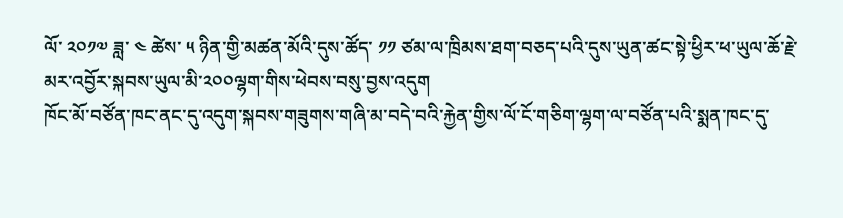ལོ་ ༢༠༡༧ ཟླ་ ༤ ཚེས་ ༥ ཉིན་གྱི་མཚན་མོའི་དུས་ཚོད་ ༡༡ ཙམ་ལ་ཁྲིམས་ཐག་བཅད་པའི་དུས་ཡུན་ཚང་སྟེ་ཕྱིར་ཕ་ཡུལ་ཆོ་རྗེ་མར་འབྱོར་སྐབས་ཡུལ་མི་༢༠༠ལྷག་གིས་ཕེབས་བསུ་བྱས་འདུག
ཁོང་མོ་བཙོན་ཁང་ནང་དུ་འདུག་སྐབས་གཟུགས་གཞི་མ་བདེ་བའི་རྐྱེན་གྱིས་ལོ་ངོ་གཅིག་ལྷག་ལ་བཙོན་པའི་སྨན་ཁང་དུ་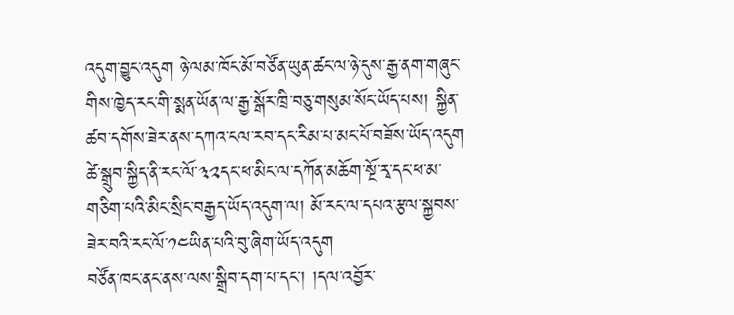འདུག་བྱུང་འདུག ཉེ་ལམ་ཁོང་མོ་བཙོན་ཡུན་ཚང་ལ་ཉེ་དུས་རྒྱ་ནག་གཞུང་གིས་ཁྱེད་རང་གི་སྨན་ཡོན་ལ་རྒྱ་སྒོར་ཁྲི་བཅུ་གསུམ་སོང་ཡོད་པས། སྐྱིན་ཚབ་དགོས་ཟེར་ནས་དཀའ་ངལ་རབ་དང་རིམ་པ་མང་པོ་བཟོས་ཡོད་འདུག
ཚེ་སྒྲུབ་སྐྱིད་ནི་རང་ལོ་༣༢དང་ཕ་མིང་ལ་དཀོན་མཆོག་སྔོ་རྭ་དང་ཕ་མ་གཅིག་པའི་མིང་སྲིང་བརྒྱད་ཡོད་འདུག་ལ། མོ་རང་ལ་དཔའ་རྩལ་སྐྱབས་ཟེར་བའི་རང་ལོ་༡༤ཡིན་པའི་བུ་ཞིག་ཡོད་འདུག
བཙོན་ཁང་ནང་ནས་ལས་སྒྲིབ་དག་པ་དང་། །དལ་འབྱོར་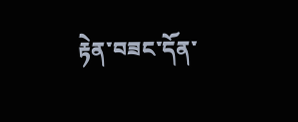རྟེན་བཟང་དོན་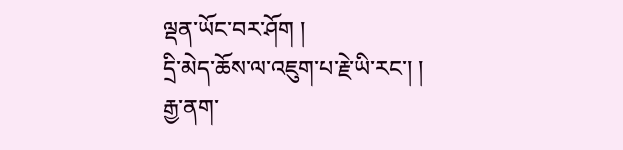ལྡན་ཡོང་བར་ཤོག །
དྲི་མེད་ཆོས་ལ་འཇུག་པ་རྗེ་ཡི་རང་། །
རྒྱ་ནག་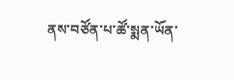ནས་བཙོན་པ་ཚོ་སྨན་ཡོན་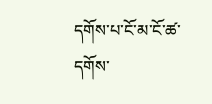དགོས་པ་ངོ་མ་ངོ་ཚ་དགོས་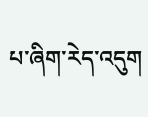པ་ཞིག་རེད་འདུག